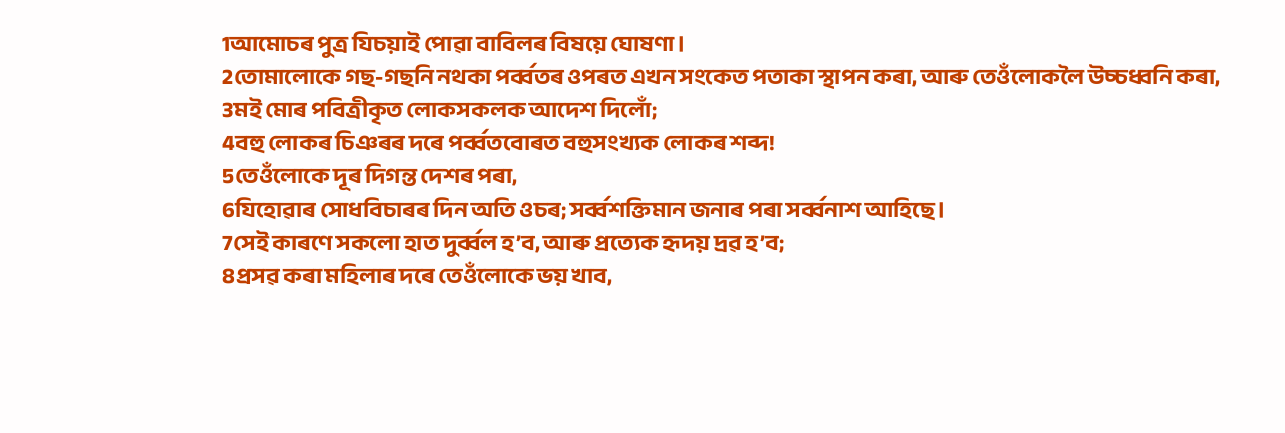1আমোচৰ পুত্ৰ যিচয়াই পোৱা বাবিলৰ বিষয়ে ঘোষণা।
2তোমালোকে গছ-গছনি নথকা পৰ্ব্বতৰ ওপৰত এখন সংকেত পতাকা স্থাপন কৰা, আৰু তেওঁলোকলৈ উচ্চধ্বনি কৰা,
3মই মোৰ পবিত্ৰীকৃত লোকসকলক আদেশ দিলোঁ;
4বহু লোকৰ চিঞৰৰ দৰে পৰ্ব্বতবোৰত বহুসংখ্যক লোকৰ শব্দ!
5তেওঁলোকে দূৰ দিগন্ত দেশৰ পৰা,
6যিহোৱাৰ সোধবিচাৰৰ দিন অতি ওচৰ; সৰ্ব্বশক্তিমান জনাৰ পৰা সৰ্ব্বনাশ আহিছে।
7সেই কাৰণে সকলো হাত দুৰ্ব্বল হ’ব, আৰু প্ৰত্যেক হৃদয় দ্ৰৱ হ’ব;
8প্রসৱ কৰা মহিলাৰ দৰে তেওঁলোকে ভয় খাব,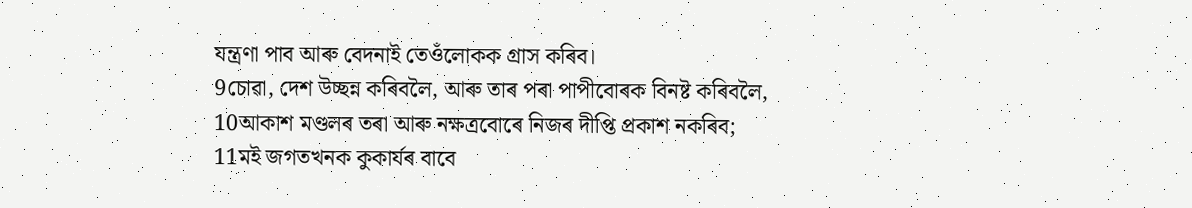যন্ত্ৰণা পাব আৰু বেদনাই তেওঁলোকক গ্রাস কৰিব।
9চোৱা, দেশ উচ্ছন্ন কৰিবলৈ, আৰু তাৰ পৰা পাপীবোৰক বিনষ্ট কৰিবলৈ,
10আকাশ মণ্ডলৰ তৰা আৰু নক্ষত্ৰবোৰে নিজৰ দীপ্তি প্ৰকাশ নকৰিব;
11মই জগতখনক কুকাৰ্যৰ বাবে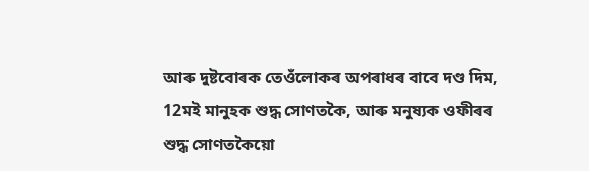আৰু দুষ্টবোৰক তেওঁলোকৰ অপৰাধৰ বাবে দণ্ড দিম,
12মই মানুহক শুদ্ধ সোণতকৈ, আৰু মনুষ্যক ওফীৰৰ শুদ্ধ সোণতকৈয়ো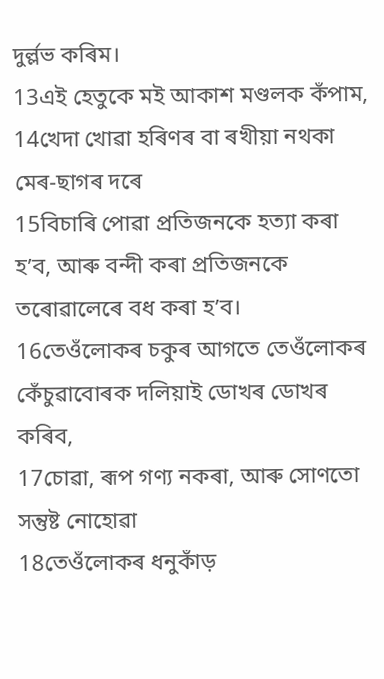দুৰ্ল্লভ কৰিম।
13এই হেতুকে মই আকাশ মণ্ডলক কঁপাম,
14খেদা খোৱা হৰিণৰ বা ৰখীয়া নথকা মেৰ-ছাগৰ দৰে
15বিচাৰি পোৱা প্রতিজনকে হত্যা কৰা হ’ব, আৰু বন্দী কৰা প্রতিজনকে তৰোৱালেৰে বধ কৰা হ’ব।
16তেওঁলোকৰ চকুৰ আগতে তেওঁলোকৰ কেঁচুৱাবোৰক দলিয়াই ডোখৰ ডোখৰ কৰিব,
17চোৱা, ৰূপ গণ্য নকৰা, আৰু সোণতো সন্তুষ্ট নোহোৱা
18তেওঁলোকৰ ধনুকাঁড়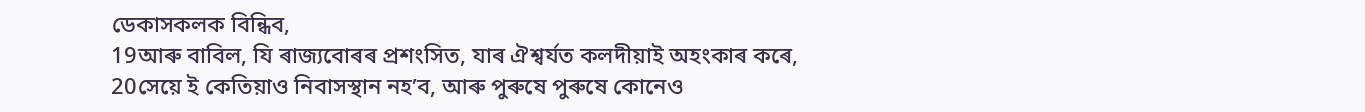ডেকাসকলক বিন্ধিব,
19আৰু বাবিল, যি ৰাজ্যবোৰৰ প্রশংসিত, যাৰ ঐশ্বৰ্যত কলদীয়াই অহংকাৰ কৰে,
20সেয়ে ই কেতিয়াও নিবাসস্থান নহ’ব, আৰু পুৰুষে পুৰুষে কোনেও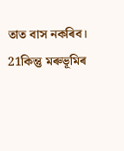তাত বাস নকৰিব।
21কিন্তু মৰুভূমিৰ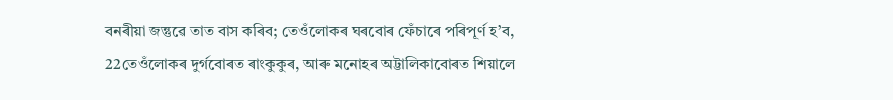বনৰীয়া জন্তুৱে তাত বাস কৰিব; তেওঁলোকৰ ঘৰবোৰ ফেঁচাৰে পৰিপূৰ্ণ হ’ব,
22তেওঁলোকৰ দুর্গবোৰত ৰাংকুকুৰ, আৰু মনোহৰ অট্টালিকাবোৰত শিয়ালে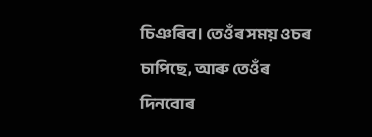চিঞৰিব। তেওঁৰ সময় ওচৰ চাপিছে, আৰু তেওঁৰ দিনবোৰ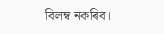বিলম্ব নকৰিব।